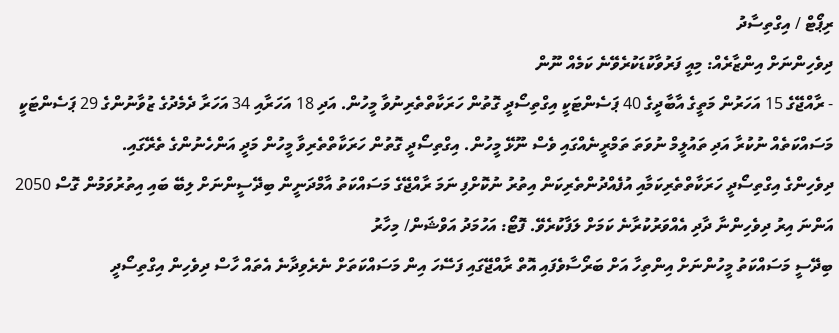ރިޕޯޓް / އިގްތިސާދު
ދިވެހިންނަށް އިންޒާރެއް: މިއީ ފަރުވާކުޑަކުރެވޭނެ ކަމެއް ނޫން
- ރާއްޖޭގެ 15 އަހަރުން މަތީގެ އާބާދީގެ 40 ޕަސެންޓަކީ އިގްތިސޯދީ ގޮތުން ހަރަކާތްތެރިނުވާ މީހުން. އަދި 18 އަހަރާއި 34 އަހަރާ ދެމެދުގެ ޒުވާނުންގެ 29 ޕަސެންޓަކީ މަސައްކަތެއް ނުކުރާ އަދި ތައުލީމް ނުވަތަ ތަމްރީނެއްގައި ވެސް ނޫޅޭ މީހުން. އިގްތިސޯދީ ގޮތުން ހަރަކާތްތެރިވާ މީހުން މަދީ އަންހެނުންގެ ތެރޭގައި.
ދިވެހިންގެ އިގްތިސޯދީ ހަރަކާތްތެރިކަމާއި އުފެއްދުންތެރިކަން އިތުރު ނުކޮށްފި ނަމަ ރާއްޖޭގެ މަސައްކަތު އާމްދަނީން ބިދޭސީންނަށް ލިބޭ ބައި އިތުރުވަމުން ގޮސް 2050 އަންނަ އިރު ދިވެހިންނާ ދާދި އެއްވަރުކުރާނެ ކަމަށް ލަފާކުރެވޭ. ފޮޓޯ: އަހުމަދު އަވްޝަން/ މިހާރު
ބިދޭސީ މަސައްކަތު މީހުންނަށް އިންތިހާ އަށް ބަރޯސާވެފައި އޮތް ރާއްޖޭގައި ފަސޭހަ އިން މަސައްކަތަށް ނެރެވިދާނެ އެތައް ހާސް ދިވެހިން އިގްތިސޯދީ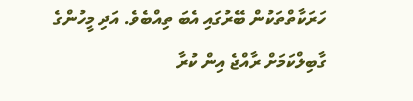ހަރަކާތްތަކުން ބޭރުގައި އެބަ ތިއްބެވެ. އަދި މީހުންގެ ގާބިލްކަމަށް ރާއްޖެ އިން ކުރާ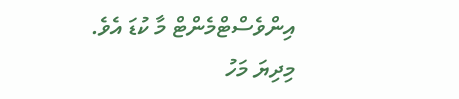އިންވެސްޓްމެންޓް މާ ކުޑަ އެވެ.
މިދިޔަ މަހު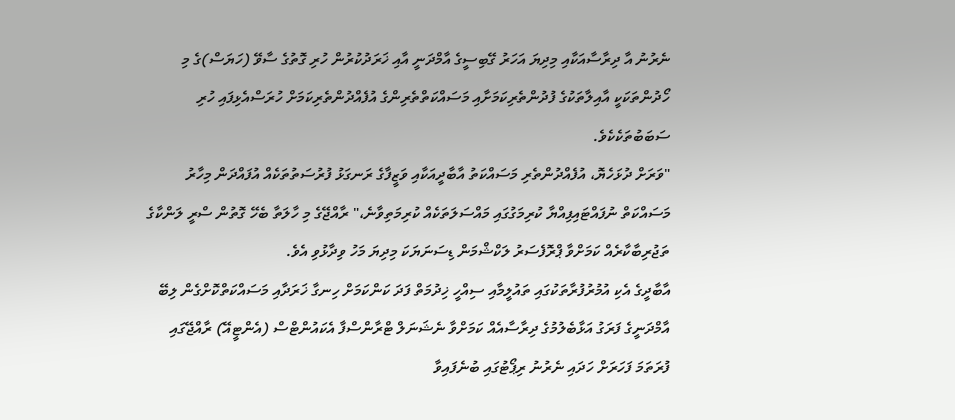ނެރުނު އާ ދިރާސާއަކާއި މިދިޔަ އަހަރު ގޭބިސީގެ އާމްދަނީ އާއި ޚަރަދުކުރުން ހުރި ގޮތުގެ ސާވޭ (ހަޔަސް)ގެ މި ހޯދުންތަކަކީ އާއިލާތަކުގެ ފުދުންތެރިކަމަށާއި މަސައްކަތްތެރިންގެ އުފެއްދުންތެރިކަމަށް ހުރަސްއެޅިފައި ހުރި ސަބަބުތަކެކެވެ.
"ވަރަށް ދުޅަހެޔޮ، އުފެއްދުންތެރި މަސައްކަތު އާބާދީއަކާއި ވަޒީފާގެ ރަނގަޅު ފުރުސަތުތަކެއް އުފައްދަން މިހާރު މަސައްކަތް ނުފައްޓައިފިއްޔާ ކުރިމަގުގައި މައްސަލަތަކެއް ކުރިމަތިވާނެ،" ރާއްޖޭގެ މި ހާލަތާ ބެހޭ ގޮތުން ސްރީ ލަންކާގެ ތަޖުރިބާކާރެއް ކަމަށްވާ ޕްރޮފެސަރު ލަކްޝްމަން ޑިސަނަޔަކަ މިދިޔަ މަހު ވިދާޅުވި އެވެ.
އާބާދީގެ އެކި އުމުރުފުރާތަކުގައި ތައުލީމާއި ސިއްހީ ޚިދުމަތް ފަދަ ކަންކަމަށް ހިނގާ ޚަރަދާއި މަސައްކަތްކޮށްގެން ލިބޭ އާމްދަނީގެ ފަރަގު އަޅާބެލުމުގެ ދިރާސާއެއް ކަމަށްވާ ނެޝަނަލް ޓްރާންސްފާ އެކައުންޓްސް (އެންޓީއޭ) ރާއްޖޭގައި ފުރަތަމަ ފަހަރަށް ހަދައި ނެރުނު ރިޕޯޓުގައި ބުނެފައިވާ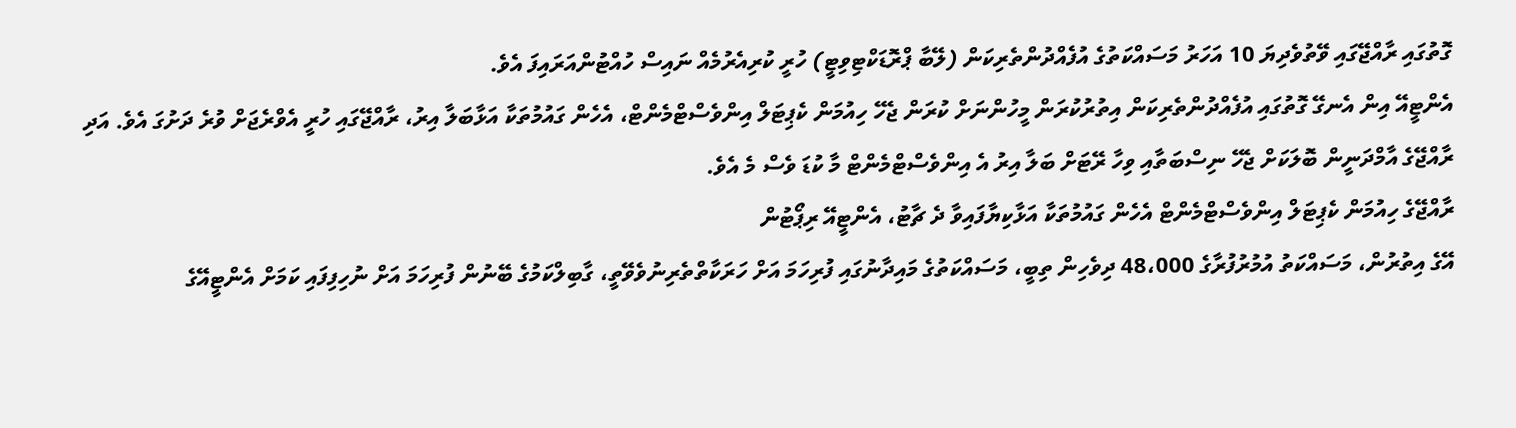ގޮތުގައި ރާއްޖޭގައި ވޭތުވެދިޔަ 10 އަހަރު މަސައްކަތުގެ އުފެއްދުންތެރިކަން (ލޭބާ ޕްރޮޑަކްޓިވިޓީ) ހުރީ ކުރިއެރުމެއް ނައިސް ހުއްޓުންއަރައިފަ އެވެ.
އެންޓީއޭ އިން އެނގޭ ގޮތުގައި އުފެއްދުންތެރިކަން އިތުރުކުރަން މީހުންނަށް ކުރަން ޖެހޭ ހިއުމަން ކެޕިޓަލް އިންވެސްޓްމެންޓް، އެހެން ގައުމުތަކާ އަޅާބަލާ އިރު، ރާއްޖޭގައި ހުރީ އެވްރެޖަށް ވުރެ ދަށުގަ އެވެ. އަދި ރާއްޖޭގެ އާމްދަނީން ބޮލަކަށް ޖެހޭ ނިސްބަތާއި ވިހާ ރޭޓަށް ބަލާ އިރު އެ އިންވެސްޓްމެންޓް މާ ކުޑަ ވެސް މެ އެވެ.
ރާއްޖޭގެ ހިއުމަން ކެޕިޓަލް އިންވެސްޓްމެންޓް އެހެން ގައުމުތަކާ އަޅާކިޔާފައިވާ ދެ ޗާޓު، އެންޓީއޭ ރިޕޯޓުން
އޭގެ އިތުރުން، މަސައްކަތު އުމުރުފުރާގެ 48،000 ދިވެހިން ތިބީ، މަސައްކަތުގެ މައިދާނުގައި ފުރިހަމަ އަށް ހަރަކާތްތެރިނުވެވޭތީ، ގާބިލްކަމުގެ ބޭނުން ފުރިހަމަ އަށް ނުހިފިފައި ކަމަށް އެންޓީއޭގެ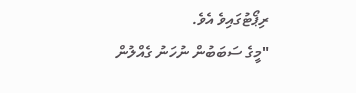ރިޕޯޓުގައިވެ އެވެ.
"މީގެ ސަބަބުން ނުހަނު ގެއްލުން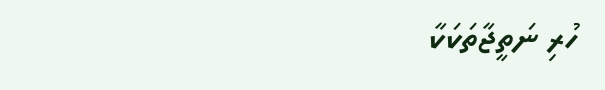ހުރި ނަތީޖާތަކަކާ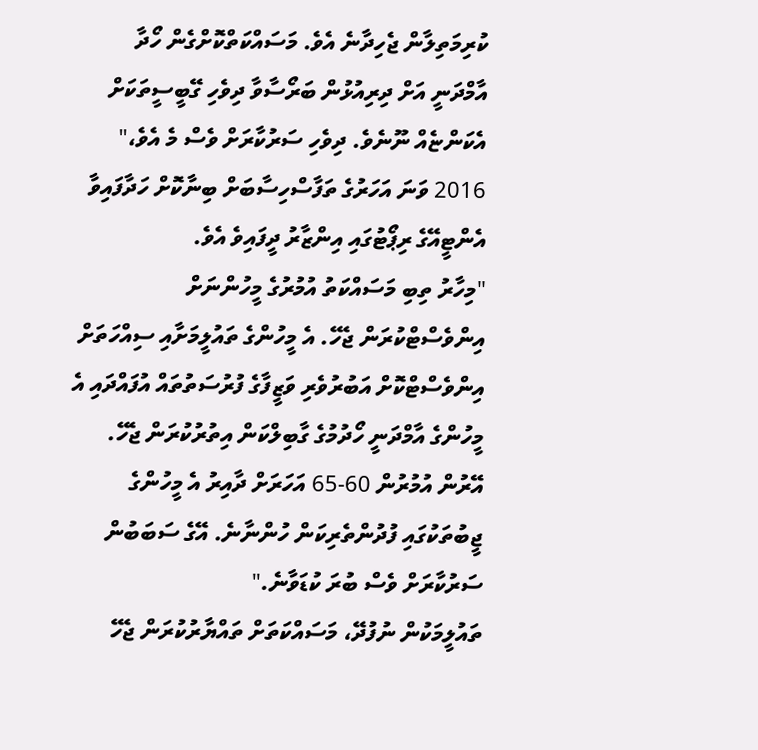ކުރިމަތިލާން ޖެހިދާނެ އެވެ. މަސައްކަތްކޮށްގެން ހޯދާ އާމްދަނީ އަށް ދިރިއުޅުން ބަރޯސާވާ ދިވެހި ގޭބީސީތަކަށް އެކަންޏެއް ނޫނެވެ. ދިވެހި ސަރުކާރަށް ވެސް މެ އެވެ،" 2016 ވަނަ އަހަރުގެ ތަފާސްހިސާބަށް ބިނާކޮށް ހަދާފައިވާ އެންޓީއޭގެ ރިޕޯޓުގައި އިންޒާރު ދީފައިވެ އެވެ.
"މިހާރު ތިބި މަސައްކަތު އުމުރުގެ މީހުންނަށް އިންވެސްޓްކުރަން ޖެހޭ. އެ މީހުންގެ ތައުލީމަށާއި ސިއްހަތަށް އިންވެސްޓްކޮށް އަބުރުވެރި ވަޒީފާގެ ފުރުސަތުތައް އުފައްދައި އެ މީހުންގެ އާމްދަނީ ހޯދުމުގެ ގާބިލްކަން އިތުރުކުރަން ޖެހޭ. އޭރުން އުމުރުން 60-65 އަހަރަށް ދާއިރު އެ މީހުންގެ ޖީބުތަކުގައި ފުދުންތެރިކަން ހުންނާނެ. އޭގެ ސަބަބުން ސަރުކާރަށް ވެސް ބުރަ ކުޑަވާނެ."
ތައުލީމަކުން ނުފުދޭ، މަސައްކަތަށް ތައްޔާރުކުރަން ޖެހޭ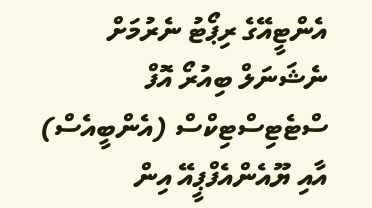އެންޓީއޭގެ ރިޕޯޓު ނެރުމަށް ނެޝަނަލް ބިއުރޯ އޮފް ސްޓެޓިސްޓިކްސް (އެންބީއެސް) އާއި ޔޫއެންއެފްޕީއޭ އިން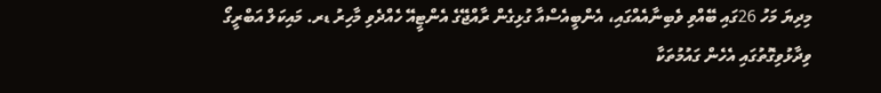މިދިޔަ މަހު 26ގައި ބޭއްވި ވެބިނާއެއްގައި، އެންބީއެސްއާ ގުޅިގެން ރާއްޖޭގެ އެންޓީއޭ ހެއްދެވި މާހިރު ޑރ. މައިކަލް އަބްރީގޯ ވިދާޅުވިގޮތުގައި އެހެން ގައުމުތަކާ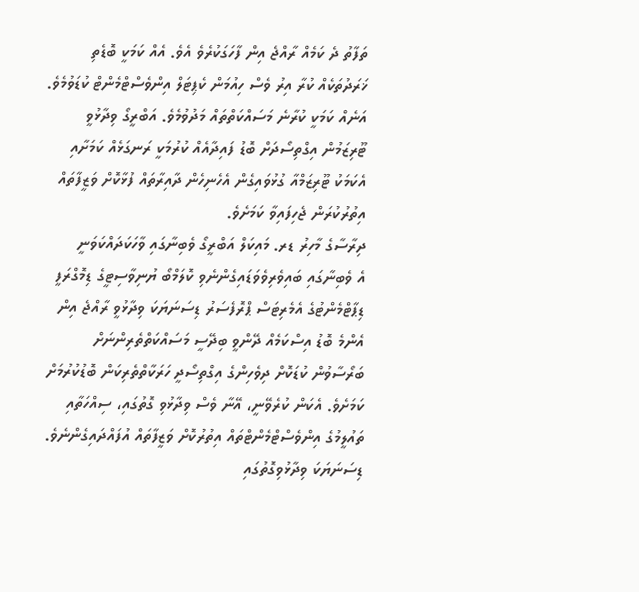ތަފާތު ދެ ކަމެއް ރާއްޖެ އިން ފާހަގަކުރެވެ އެވެ. އެއް ކަމަކީ ބޮޑެތި ޚަރަދުތަކެއް ކުރާ އިރު ވެސް ހިއުމަން ކެޕިޓަލް އިންވެސްޓްމެންޓް ކުޑަވުމެވެ. އަނެއް ކަމަކީ ކުރާނެ މަސައްކަތްތައް މަދުވުމެވެ. އަބްރީގޯ ވިދާޅުވީ ޓޫރިޒަމުން އިގްތިސޯދަށް ބޮޑު ފައިދާއެއް ކުރުމަކީ ރަނގަޅެއް ކަމަށާއި އެކަމަކު ޓޫރިޒަމްއާ ގުޅުވައިގެން އެހެނިހެން ދާއިރާތައް ފުޅާކޮށް ވަޒީފާތައް އިތުރުކުރަން ޖެހިފައިވާ ކަމަށެވެ.
ދިރާސާގެ މާހިރު ޑރ. މައިކަލް އަބްރީގޯ ވެބިނާގައި ވާހަކަދައްކަވަނީ
އެ ވެބިނާގައި ބައިވެރިވެވަޑައިގެންނެވި ކޮލަމްބޯ ޔުނިވާސިޓީގެ ޑިމޮގްރަފީ ޑިޕާޓްމެންޓުގެ އެމެރިޓަސް ޕްރޮފެސަރު ޑިސަނަޔަކަ ވިދާޅުވީ ރާއްޖެ އިން އެންމެ ބޮޑު އިސްކަމެއް ދޭންވީ ބިދޭސީ މަސައްކަތްތެރިންނަށް ބަރޯސާވުން ކުޑަކޮށް ދިވެހިންގެ އިގްތިސޯދީ ހަރަކާތްތެރިކަން ބޮޑުކުރުމަށް ކަމަށެވެ. އެކަން ކުރެވޭނީ، އޭނާ ވެސް ވިދާޅުވި ގޮތުގައި، ސިއްހަތާއި ތައުލީމުގެ އިންވެސްޓްމެންޓްތައް އިތުރުކޮށް ވަޒީފާތައް އުފައްދައިގެންނެވެ.
ޑިސަނަޔަކަ ވިދާޅުވިގޮތުގައި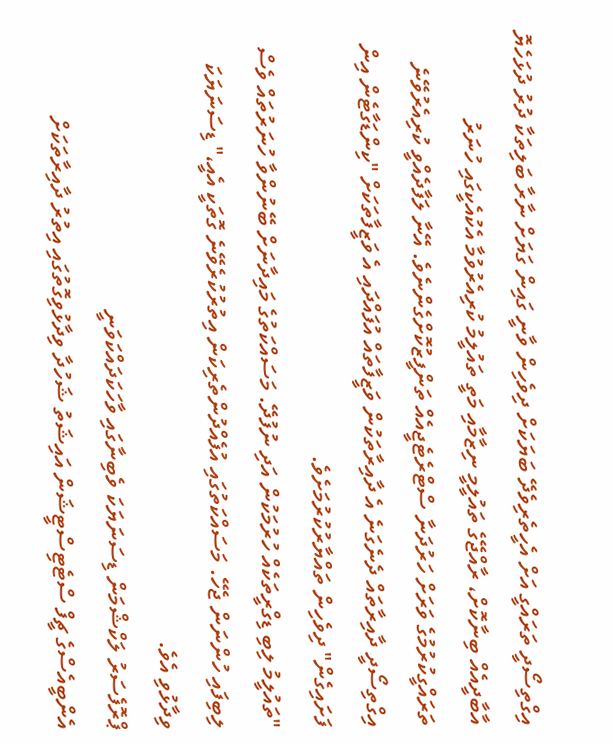އިގްތިސޯދީ ތަރައްގީ އަށް އެހީތެރިވެދޭ ބަޔަކަށް ދިވެހިން ވާނީ ގައިން ގަޔަށް ނާރާ ބަލިތަކާ ދުރު ދުޅަހެޔޮ އާބާދީއެއް ބިނާކޮށް، ރާއްޖޭގެ ތައުލީމީ ނިޒާމާއި މަތީ ތައުލީމު ކުރިއެރުވުމާ އެކުއެކީގައި ހުނަރު ތަރައްގީކުރުމުގެ ވަރަށް ހަރުދަނާ ސްޓްރެޓެޖީއެއް ތަންފީޒުކޮށްގެންނެވެ. އޭނާ ލަފާދެއްވީ ކުރިއެރުވޭނެ އިގްތިސޯދީ ދާއިރާތައް ދެނެގަނެ އެ ދާއިރާތަކުން ވަޒީފާތައް އުފައްދައި އެ ވަޒީފާތަކަށް "ކިންޑަގާޓެން އިން ފަށައިގެން" ދިވެހިން ތައްޔާރުކުރުމަށެވެ.
"ތައުލީމު ލިބި ޑިގްރީތަކެއް ހުރުމަކުން އަދި ނުފުދޭ. މަސައްކަތުގެ މައިދާނަށް ބޭނުންވާ ހުނަރުތައް ވެސް ލިބިފައި ހުންނަން ޖެހޭ. މަސައްކަތުގައި އުފެއްދުންތެރިކަން އިތުރުކުރެވޭނެ ގޮތަކީ އެއީ،" ޑިސަނަޔަކަ ވިދާޅުވި އެވެ.
ޕްރޮފެސަރު ލަކްޝްމަން ޑިސަނަޔަކަ ވެބިނާގައި ވާހަކަދައްކަވަނީ
އެންބީއެސްގެ ޗީފް ސްޓެޓިސްޓީޝަން އައިޝަތު ޝަހުދާ ވިދާޅުވިގޮތުގައި އިތުރު ދާއިރާތަކަށް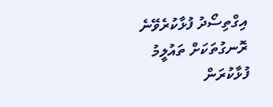އިގްތިސޯދު ފުޅާކުރެވޭނެ ރޮނގުތަކަށް ތައުލީމު ފުޅާކުރަން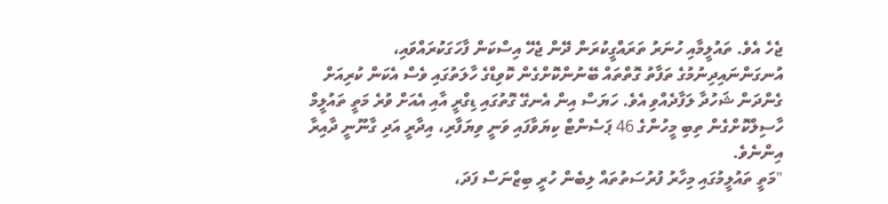ޖެހެ އެވެ. ތައުލީމާއި ހުނަރު ތަރައްގީކުރަން ދޭން ޖެހޭ އިސްކަން ފާހަގަކުރައްވައި، އުނގަންނައިދިނުމުގެ ތަފާތު ގޮތްތައް ބޭނުންކޮށްގެން ކޮވިޑްގެ ހާލަތުގައި ވެސް އެކަން ކުރިއަށް ގެންދަން ޝަހުދާ ލަފާދެއްވި އެވެ. ހަޔަސް އިން އެނގޭ ގޮތުގައި ޑިގްރީ އާއި އެއަށް ވުރެ މަތީ ތައުލީމް ހާސިލްކޮށްގެން ތިބި މީހުންގެ 46 ޕަސެންޓް ކިޔަވާފައި ވަނީ ވިޔަފާރި، އިދާރީ އަދި ގާނޫނީ ދާއިރާ އިންނެވެ.
"މަތީ ތައުލީމުގައި މިހާރު ފުރުސަތުތައް ލިބެން ހުރީ ބިޒްނަސް ފަދަ،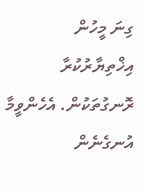ގިނަ މީހުން އިޚްތިޔާރުކުރާ ރޮނގުތަކުން. އެހެންވީމާ އުނގެނެން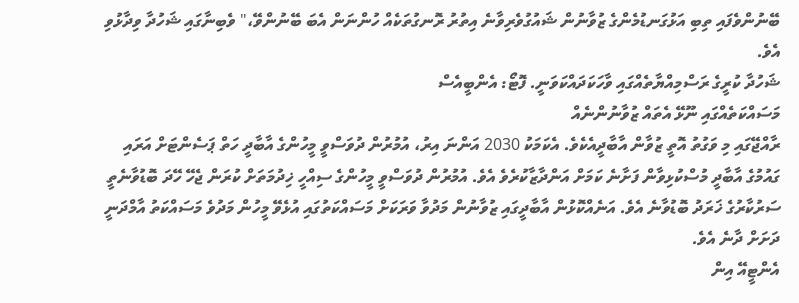ބޭނުންވެފައި ތިބި އަޅުގަނޑުމެންގެ ޒުވާނުން ޝައުގުވެރިވާނެ އިތުރު ރޮނގުތަކެއް ހުންނަން އެބަ ބޭނުންވޭ،" ވެބިނާގައި ޝަހުދާ ވިދާޅުވި އެވެ.
ޝަހުދާ ކުރީގެ ރަސްމިއްޔާތެއްގައި ވާހަކަދައްކަވަނީ. ފޮޓޯ: އެންބީއެސް
މަސައްކަތެއްގައި ނޫޅޭ އެތައް ޒުވާނުންނެއް
ރާއްޖޭގައި މި ވަގުތު އޮތީ ޒުވާން އާބާދީއެކެވެ. އެކަމަކު 2030 އަންނަ އިރު، އުމުރުން ދުވަސްވީ މީހުންގެ އާބާދީ ހަތް ޕަސެންޓަށް އަރައި ގައުމުގެ އާބާދީ މުސްކުޅިވާން ފަށާނެ ކަމަށް އަންދާޒާކުރެވެ އެވެ. އުމުރުން ދުވަސްވީ މީހުންގެ ސިއްހީ ޚިދުމަތަށް ކުރަން ޖެހޭ ހޭދަ ބޮޑުވާނެތީ ސަރުކާރުގެ ޚަރަދު ބޮޑުވާނެ އެވެ. އަނެއްކޮޅުން އާބާދީގައި ޒުވާނުން މަދުވާ ވަރަކަށް މަސައްކަތުގައި އުޅެވޭ މީހުން މަދުވެ މަސައްކަތު އާމްދަނީ ދަށަށް ދާނެ އެވެ.
އެންޓީއޭ އިން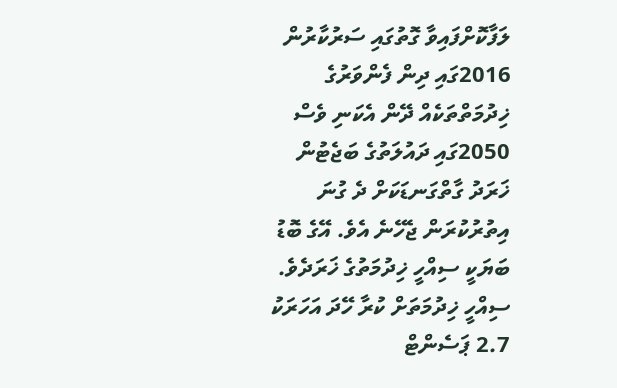ލަފާކޮށްފައިވާ ގޮތުގައި ސަރުކާރުން 2016ގައި ދިން ފެންވަރުގެ ޚިދުމަތްތަކެއް ދޭން އެކަނި ވެސް 2050ގައި ދައުލަތުގެ ބަޖެޓުން ޚަރަދު ގާތްގަނޑަކަށް ދެ ގުނަ އިތުރުކުރަން ޖެހޭނެ އެވެ. އޭގެ ބޮޑު ބަޔަކީ ސިއްހީ ޚިދުމަތުގެ ޚަރަދެވެ. ސިއްހީ ޚިދުމަތަށް ކުރާ ހޭދަ އަހަރަކު 2.7 ޕަސެންޓް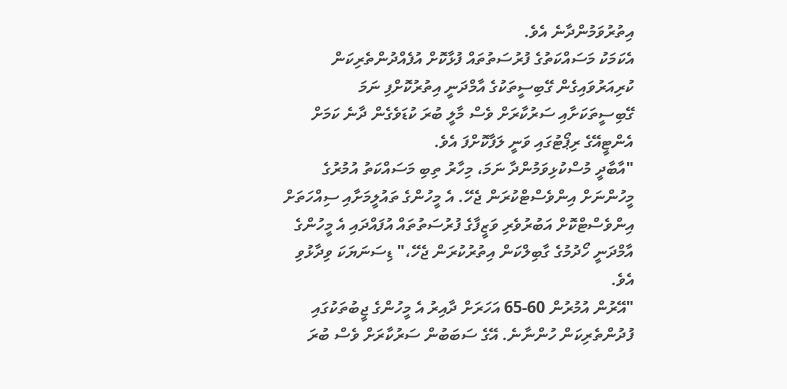އިތުރުވަމުންދާނެ އެވެ.
އެކަމަކު މަސައްކަތުގެ ފުރުސަތުތައް ފުޅާކޮށް އުފެއްދުންތެރިކަން ކުރިއަރުވައިގެން ގޭބިސީތަކުގެ އާމްދަނީ އިތުރުކޮށްފި ނަމަ ގޭބިސީތަކަށާއި ސަރުކާރަށް ވެސް މާލީ ބުރަ ކުޑަވެގެން ދާނެ ކަމަށް އެންޓީއޭގެ ރިޕޯޓުގައި ވަނީ ލަފާކޮށްފަ އެވެ.
"އާބާދީ މުސްކުޅިވަމުންދާ ނަމަ، މިހާރު ތިބި މަސައްކަތު އުމުރުގެ މީހުންނަށް އިންވެސްޓްކުރަން ޖެހޭ. އެ މީހުންގެ ތައުލީމަށާއި ސިއްހަތަށް އިންވެސްޓްކޮށް އަބުރުވެރި ވަޒީފާގެ ފުރުސަތުތައް އުފައްދައި އެ މީހުންގެ އާމްދަނީ ހޯދުމުގެ ގާބިލްކަން އިތުރުކުރަން ޖެހޭ،" ޑިސަނަޔަކަ ވިދާޅުވި އެވެ.
"އޭރުން އުމުރުން 60-65 އަހަރަށް ދާއިރު އެ މީހުންގެ ޖީބުތަކުގައި ފުދުންތެރިކަން ހުންނާނެ. އޭގެ ސަބަބުން ސަރުކާރަށް ވެސް ބުރަ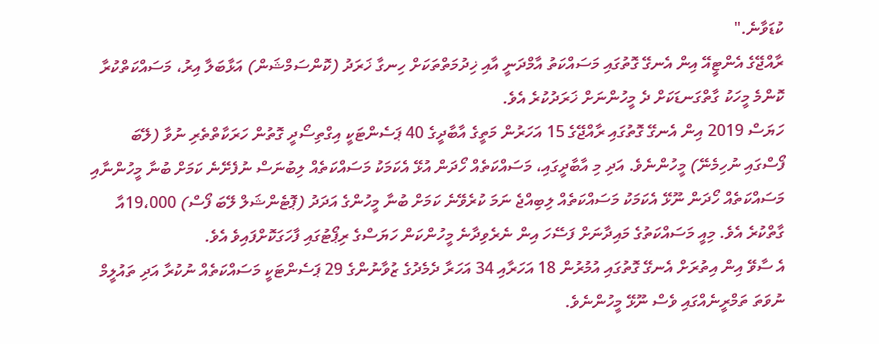ކުޑަވާނެ."
ރާއްޖޭގެ އެންޓީއޭ އިން އެނގޭ ގޮތުގައި މަސައްކަތު އާމްދަނީ އާއި ޚިދުމަތްތަކަށް ހިނގާ ޚަރަދު (ކޮންސަމްޝަން) އަޅާބަލާ އިރު، މަސައްކަތްކުރާ ކޮންމެ މީހަކު ގާތްގަނޑަކަށް ދެ މީހުންނަށް ޚަރަދުކުރެ އެވެ.
ހަޔަސް 2019 އިން އެނގޭ ގޮތުގައި ރާއްޖޭގެ 15 އަހަރުން މަތީގެ އާބާދީގެ 40 ޕަސެންޓަކީ އިގްތިސޯދީ ގޮތުން ހަރަކާތްތެރި ނުވާ (ލޭބަ ފޯސްގައި ނުހިމެނޭ) މީހުންނެވެ. އަދި މި އާބާދީގައި، މަސައްކަތެއް ހޯދަން އުޅޭ އެކަމަކު މަސައްކަތެއް ލިބުނަސް ނުފެށޭނެ ކަމަށް ބުނާ މީހުންނާއި މަސައްކަތެއް ހޯދަން ނޫޅޭ އެކަމަކު މަސައްކަތެއް ލިބިއްޖެ ނަމަ ކުރެވޭނެ ކަމަށް ބުނާ މީހުންގެ އަދަދު (ޕޮޓެންޝަލް ލޭބަ ފޯސް) 19،000އާ ގާތްކުރެ އެވެ. މިއީ މަސައްކަތުގެ މައިދާނަށް ފަސޭހަ އިން ނެރެވިދާނެ މީހުންކަން ހަޔަސްގެ ރިޕޯޓުގައި ފާހަގަކޮށްފައިވެ އެވެ.
އެ ސާވޭ އިން އިތުރަށް އެނގޭ ގޮތުގައި އުމުރުން 18 އަހަރާއި 34 އަހަރާ ދެމެދުގެ ޒުވާނުންގެ 29 ޕަސެންޓަކީ މަސައްކަތެއް ނުކުރާ އަދި ތައުލީމް ނުވަތަ ތަމްރީނެއްގައި ވެސް ނޫޅޭ މީހުންނެވެ.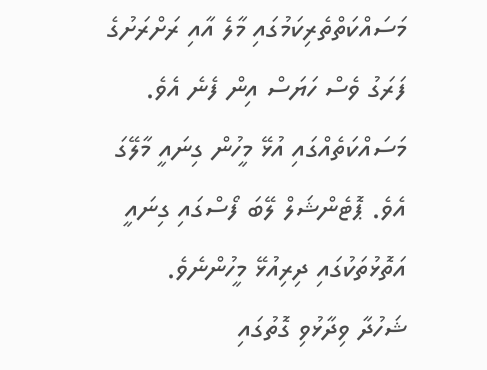މަސައްކަތްތެރިކަމުގައި މާލެ އާއި ރަށްރަށުގެ ފަރަގު ވެސް ހަޔަސް އިން ފެނެ އެވެ. މަސައްކަތެއްގައި އުޅޭ މީހުން ގިނައީ މާލޭގަ އެވެ. ޕޮޓެންޝަލް ލޭބަ ފޯސްގައި ގިނައީ އަތޮޅުތަކުގައި ދިރިއުޅޭ މީހުންނެވެ.
ޝަހުދާ ވިދާޅުވި ގޮތުގައި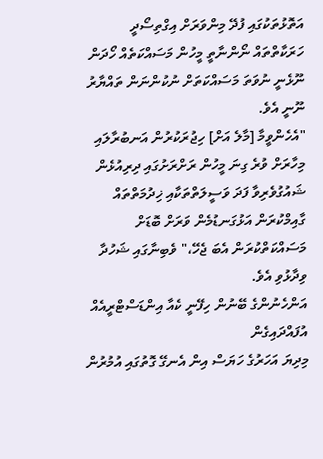އަތޮޅުތަކުގައި ފުދޭ މިންވަރަށް އިގްތިސޯދީ ހަރަކާތްތައް ނޯންނާތީ މީހުން މަސައްކަތެއް ހޯދަން ނޫޅެނީ ނުވަތަ މަސައްކަތަށް ނުކުންނަން ތައްޔާރު ނޫނީ އެވެ.
"އެހެންވީމާ [މާލެ އަށް] ހިޖުރަކުރުން އަނބުރާލައި މިހާރަށް ވުރެ ގިނަ މީހުން ރަށްރަށުގައި ދިރިއުޅެން ޝައުގުވެރިވާ ފަދަ ވަސީލަތްތަކާއި ޚިދުމަތްތައް ގާއިމްކުރަން އަޅުގަނޑުމެން ވަރަށް ބޮޑަށް މަސައްކަތްކުރަން އެބަ ޖެހޭ،" ވެބިނާގައި ޝަހުދާ ވިދާޅުވި އެވެ.
އަންހެނުންގެ ބޭނުން ހިފޭނީ ކެއާ އިންޑަސްޓްރީއެއް އުފައްދައިގެން
މިދިޔަ އަހަރުގެ ހަޔަސް އިން އެނގޭ ގޮތުގައި އުމުރުން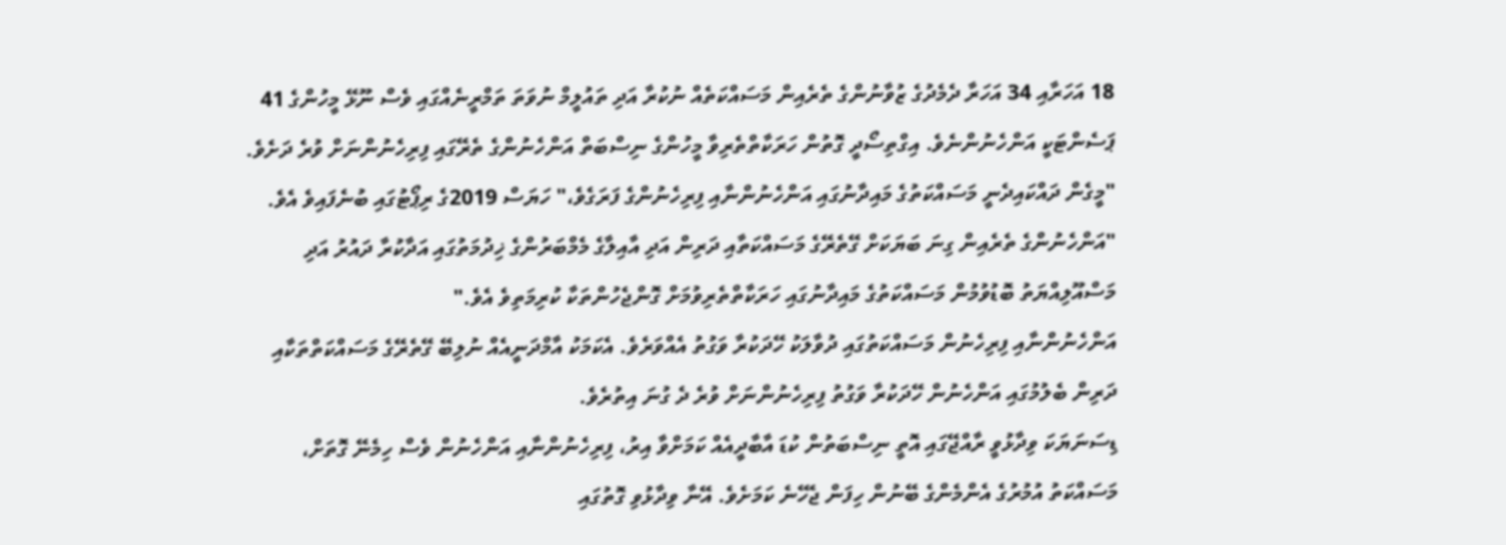18 އަހަރާއި 34 އަހަރާ ދެމެދުގެ ޒުވާނުންގެ ތެރެއިން މަސައްކަތެއް ނުކުރާ އަދި ތައުލީމް ނުވަތަ ތަމްރީނެއްގައި ވެސް ނޫޅޭ މީހުންގެ 41 ޕަސެންޓަކީ އަންހެނުންނެވެ. އިގްތިސޯދީ ގޮތުން ހަރަކާތްތެރިވާ މީހުންގެ ނިސްބަތް އަންހެނުންގެ ތެރޭގައި ފިރިހެނުންނަށް ވުރެ ދަށެވެ.
"މީގެން ދައްކައިދެނީ މަސައްކަތުގެ މައިދާނުގައި އަންހެނުންނާއި ފިރިހެނުންގެ ފަރަގެވެ،" ހަޔަސް 2019ގެ ރިޕޯޓުގައި ބުނެފައިވެ އެވެ.
"އަންހެނުންގެ ތެރެއިން ގިނަ ބަޔަކަށް ގޭތެރޭގެ މަސައްކަތާއި ދަރިން އަދި އާއިލާގެ މެމްބަރުންގެ ޚިދުމަތުގައި އަދާކުރާ ދައުރު އަދި މަސްއޫލިއްޔަތު ބޮޑުވުމުން މަސައްކަތުގެ މައިދާނުގައި ހަރަކާތްތެރިވުމަށް ގޮންޖެހުންތަކާ ކުރިމަތިވެ އެވެ."
އަންހެނުންނާއި ފިރިހެނުން މަސައްކަތުގައި ދުވާލަކު ހޭދަކުރާ ވަގުތު އެއްވަރެވެ. އެކަމަކު އާމްދަނީއެއް ނުލިބޭ ގޭތެރޭގެ މަސައްކަތްތަކާއި ދަރިން ބެލުމުގައި އަންހެނުން ހޭދަކުރާ ވަގުތު ފިރިހެނުންނަށް ވުރެ ދެ ގުނަ އިތުރެވެ.
ޑިސަނަޔަކަ ވިދާޅުވީ ރާއްޖޭގައި އޮތީ ނިސްބަތުން ކުޑަ އާބާދީއެއް ކަމަށްވާ އިރު، ފިރިހެނުންނާއި އަންހެނުން ވެސް ހިމެނޭ ގޮތަށް، މަސައްކަތު އުމުރުގެ އެންމެންގެ ބޭނުން ހިފަން ޖެހޭނެ ކަމަށެވެ. އޭނާ ވިދާޅުވި ގޮތުގައި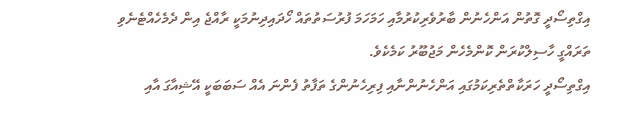އިގްތިސޯދީ ގޮތުން އަންހެނުން ބާރުވެރިކުރުމާއި ހަމަހަމަ ފުރުސަތުތައް ހޯދައިދިނުމަކީ ރާއްޖެ އިން ދެމެހެއްޓެނެވި ތަރައްގީ ހާސިލްކުރަން ކޮންމެހެން މަޖުބޫރު ކަމެކެވެ.
އިގްތިސޯދީ ހަރަކާތްތެރިކަމުގައި އަންހެނުންނާއި ފިރިހެނުންގެ ތަފާތު ފެންނަ އެއް ސަބަބަކީ އޭޝިއާގަ އާއި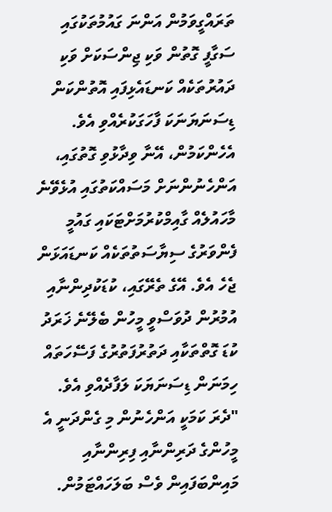ތަރައްގީވަމުން އަންނަ ގައުމުތަކުގައި ސަގާފީ ގޮތުން ވަކި ޖިންސަކަށް ވަކި ދައުރުތަކެއް ކަނޑައެޅިފައި އޮތުންކަން ޑިސަނަޔަނަކަ ފާހަގަކުރެއްވި އެވެ. އެހެންކަމުން، އޭނާ ވިދާޅުވި ގޮތުގައި، އަންހެނުންނަށް މަސައްކަތުގައި އުޅެވޭނެ މާހައުލެއް ގާއިމްކުރުމަށްޓަކައި ގައުމީ ފެންވަރުގެ ސިޔާސަތުތަކެއް ކަނޑައަޅަން ޖެހެ އެވެ. އޭގެ ތެރޭގައި، ކުޑަކުދިންނާއި އުމުރުން ދުވަސްވީ މީހުން ބެލޭނެ ޚަރަދު ކުޑަ ގޮތްތަކާއި ދަތުރުފަތުރުގެ ފަސޭހަތައް ހިމަނަން ޑިސަނަޔަކަ ލަފާދެއްވި އެވެ.
"ދެރަ ކަމަކީ އަންހެނުން މި ގެންދަނީ އެ މީހުންގެ ދަރިންނާއި ފިރިންނާއި މައިންބަފައިން ވެސް ބަލަހައްޓަމުން.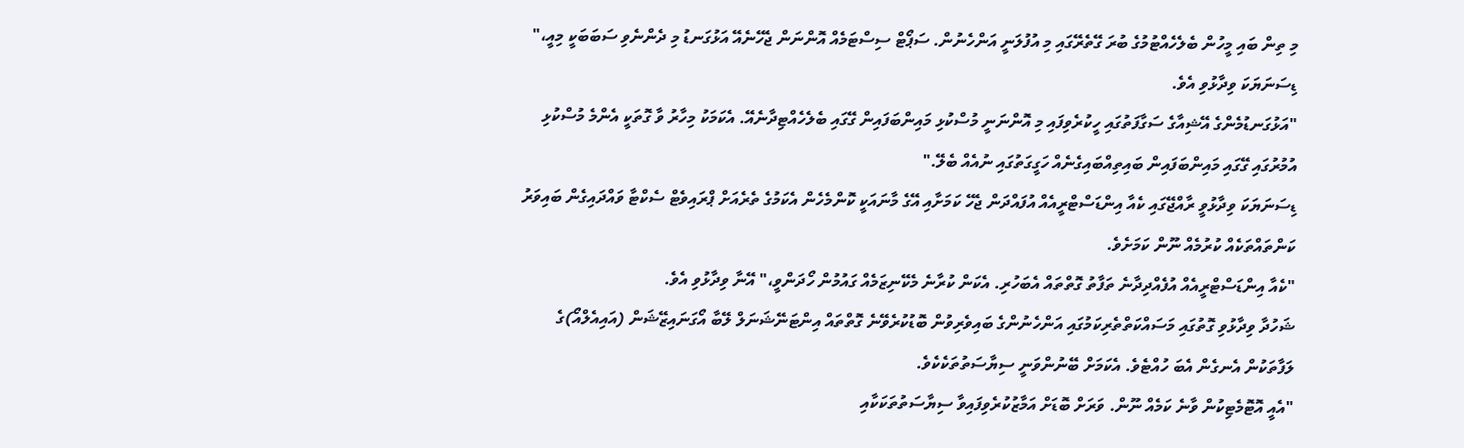މި ތިން ބައި މީހުން ބެލެހެއްޓުމުގެ ބުރަ ގޭތެރޭގައި މި އުފުލަނީ އަންހެނުން. ސަޕޯޓް ސިސްޓަމެއް އޮންނަން ޖެހޭނެއޭ އަޅުގަނޑު މި ދެންނެވި ސަބަބަކީ މިއީ،" ޑިސަނަޔަކަ ވިދާޅުވި އެވެ.
"އަޅުގަނޑުމެންގެ އޭޝިއާގެ ސަގާފަތުގައި ހީކުރެވިފައި މި އޮންނަނީ މުސްކުޅި މައިންބަފައިން ގޭގައި ބެލެހެއްޓިދާނެއޭ. އެކަމަކު މިހާރު ވާ ގޮތަކީ އެންމެ މުސްކުޅި އުމުރުގައި ގޭގައި މައިންބަފައިން ބައިތިއްބައިގެނެއް ހަގީގަތުގައި ނުއެއް ބެލޭ."
ޑިސަނަޔަކަ ވިދާޅުވީ ރާއްޖޭގައި ކެއާ އިންޑަސްޓްރީއެއް އުފައްދަން ޖެހޭ ކަމަށާއި އޭގެ މާނައަކީ ކޮންމެހެން އެކަމުގެ ތެރެއަށް ޕްރައިވެޓް ސެކްޓާ ވައްދައިގެން ބައިވަރު ކަންތައްތަކެއް ކުރުމެއް ނޫން ކަމަށެވެ.
"ކެއާ އިންޑަސްޓްރީއެއް އުފެއްދިދާނެ ތަފާތު ގޮތްތައް އެބަހުރި. އެކަން ކުރާނެ މެކޭނިޒަމެއް ގައުމުން ހޯދަންވީ،" އޭނާ ވިދާޅުވި އެވެ.
ޝަހުދާ ވިދާޅުވި ގޮތުގައި މަސައްކަތްތެރިކަމުގައި އަންހެނުންގެ ބައިވެރިވުން ބޮޑުކުރެވޭނެ ގޮތްތައް އިންޓަނޭޝަނަލް ލޭބާ އޯގަނައިޒޭޝަން (އައިއެލްއޯ)ގެ ލަފާތަކުން އެނގެން އެބަ ހުއްޓެވެ. އެކަމަށް ބޭނުންވަނީ ސިޔާސަތުތަކެކެވެ.
"އެއީ އޮޓޮމެޓިކުން ވާނެ ކަމެއް ނޫން. ވަރަށް ބޮޑަށް އަމާޒުކުރެވިފައިވާ ސިޔާސަތުތަކަކާއި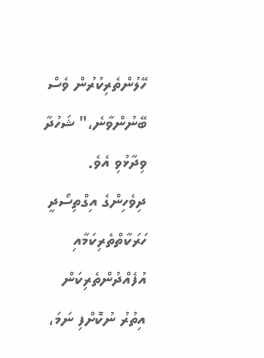ހޭލުންތެރިކުރުން ވެސް ބޭނުންވާނެ،" ޝަހުދާ ވިދާޅުވި އެވެ.
ދިވެހިންގެ އިގްތިސޯދީ ހަރަކާތްތެރިކަމާއި އުފެއްދުންތެރިކަން އިތުރު ނުކޮށްފި ނަމަ،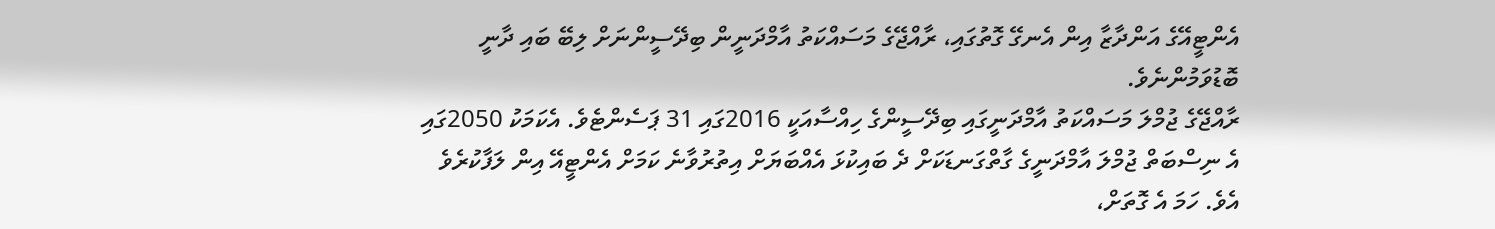އެންޓީއޭގެ އަންދާޒާ އިން އެނގޭ ގޮތުގައި، ރާއްޖޭގެ މަސައްކަތު އާމްދަނީން ބިދޭސީންނަށް ލިބޭ ބައި ދާނީ ބޮޑުވަމުންނެވެ.
ރާއްޖޭގެ ޖުމްލަ މަސައްކަތު އާމްދަނީގައި ބިދޭސީންގެ ހިއްސާއަކީ 2016ގައި 31 ޕަސެންޓެވެ. އެކަމަކު 2050ގައި އެ ނިސްބަތް ޖުމްލަ އާމްދަނީގެ ގާތްގަނޑަކަށް ދެ ބައިކުޅަ އެއްބަޔަށް އިތުރުވާނެ ކަމަށް އެންޓީއޭ އިން ލަފާކުރެވެ އެވެ. ހަމަ އެ ގޮތަށް،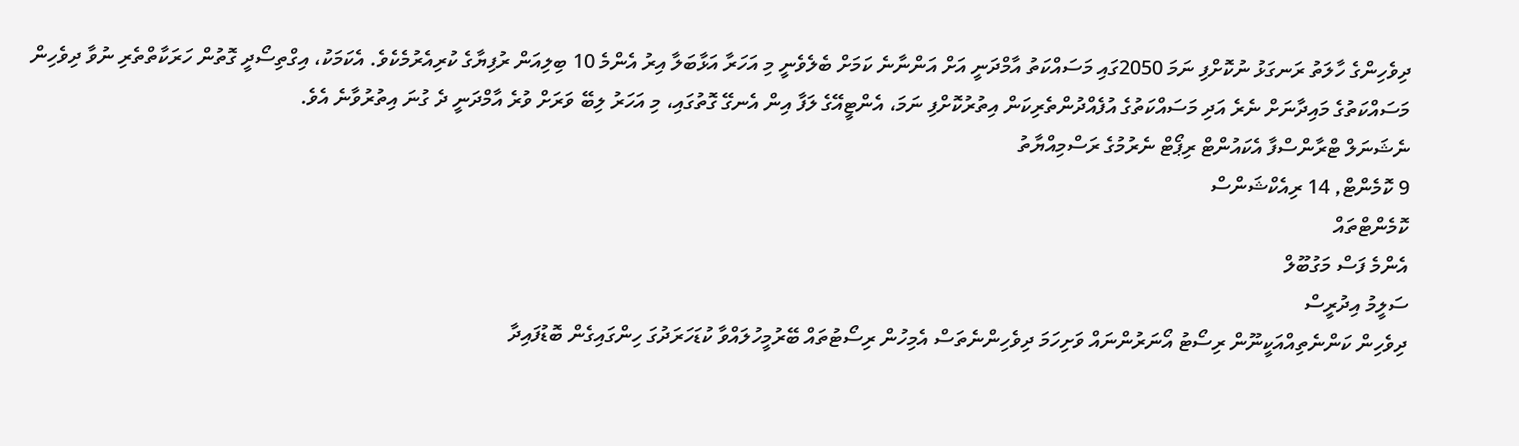ދިވެހިންގެ ހާލަތު ރަނގަޅު ނުކޮށްފި ނަމަ 2050ގައި މަސައްކަތު އާމްދަނީ އަށް އަންނާނެ ކަމަށް ބެލެވެނީ މި އަހަރާ އަޅާބަލާ އިރު އެންމެ 10 ބިލިއަން ރުފިޔާގެ ކުރިއެރުމެކެވެ. އެކަމަކު، އިގްތިސޯދީ ގޮތުން ހަރަކާތްތެރި ނުވާ ދިވެހިން މަސައްކަތުގެ މައިދާނަށް ނެރެ އަދި މަސައްކަތުގެ އުފެއްދުންތެރިކަން އިތުރުކޮށްފި ނަމަ، އެންޓީއޭގެ ލަފާ އިން އެނގޭ ގޮތުގައި، މި އަހަރު ލިބޭ ވަރަށް ވުރެ އާމްދަނީ ދެ ގުނަ އިތުރުވާނެ އެވެ.
ނެޝަނަލް ޓްރާންސްފާ އެކައުންޓް ރިޕޯޓް ނެރުމުގެ ރަސްމިއްޔާތު
9 ކޮމެންޓް, 14 ރިއެކްޝަންސް
ކޮމެންޓްތައް
އެންމެ ފަސް މަގުބޫލް
ސަލީމު އިދުރީސް
ދިވެހިން ކަންނެތިއްއަކީނޫން ރިސޯޓު އޯނަރުންނައް ވަށިހަމަ ދިވެހިންނެތަސް އެމިހުން ރިސޯޓުތައް ބޭރުމީހުލައްވާ ކުޑަހަރަދުގަ ހިންގައިގެން ބޮޑުފައިދާ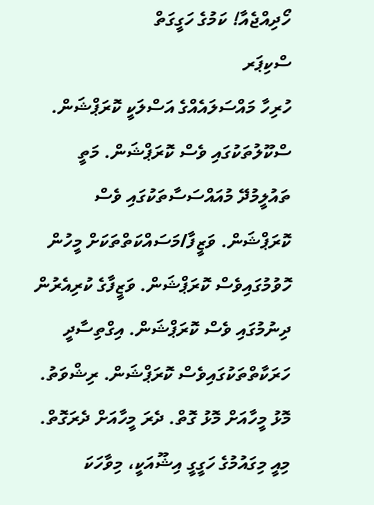ހޯދިއްޖެއާ! ކަމުގެ ހަގީގަތް
ސްކިޕަރ
ހުރިހާ މައްސަލައެއްގެ އަސްލަކީ ކޮރަޕްޝަން. ސްކޫލުތަކުގައި ވެސް ކޮރަޕްޝަން. މަތީ ތައުލީމުދޭ މުއައްސަސާތަކުގައި ވެސް ކޮރަޕްޝަން. ވަޒީފާ/މަސައްކަތްތަކަށް މީހުން ހޮވުމުގައިވެސް ކޮރަޕްޝަން. ވަޒީފާގެ ކުރިއެރުން ދިނުމުގައި ވެސް ކޮރަޕްޝަން. އިގްތިސާދީ ހަރަކާތްތަކުގައިވެސް ކޮރަޕްޝަން. ރިޝްވަތު. މޮޅު މީހާއަށް މޮޅު ގޮތް. ދެރަ މީހާއަށް ދެރަގޮތް. މިއީ މިގައުމުގެ ހަގީގީ އިޝޫއަކީ، މިވާހަކަ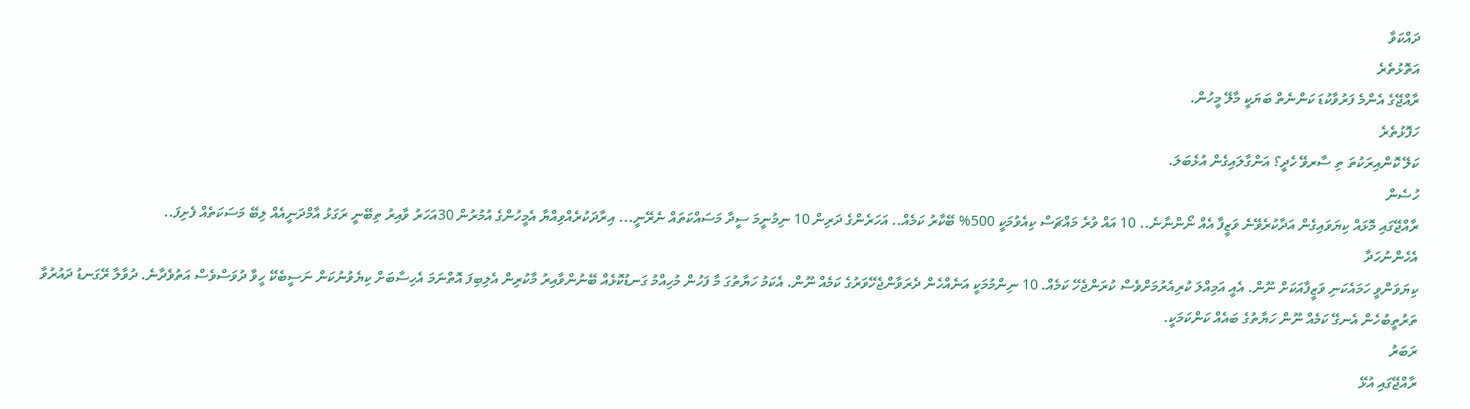ދައްކަވާ
އަތޮޅުތެރެ
ރާއްޖޭގެ އެންމެ ފަރުވާކުޑަ ކަންނެތް ބަޔަކީ މާލޭ މީހުން.
ހަފޮޅުތެރެ
ކަލޭ ކޮންއިރަކުތަ ތި ސާރވޭ ހެދީ؟ އަންގާލައިގެން އުޅެބަލަ.
ހުސެން
ރާއްޖޭގައި މޮޅައް ކިޔަވައިގެން އަދާކުރެވޭނެ ވަޒީފާ އެއް ނޯންނާނެ.. 10 އައް ވުރެ މައްޗަސް ކިއެވުމަކީ 500% ބޭކާރު ކަމެއް.. އަހަރެންގެ ދަރިން 10 ނިމުނީމަ ސީދާ މަސައްކަތައް ނެރޭނީ... އިރާދަކުރެއްވިއްޔާ އެމީހުންގެ އުމުރުން 30އަހަރު ވާއިރު ތިބޭނީ ރަގަޅު އާމްދަނީއެއް ލިބޭ މަސަކަތެއް ފެށިފަ..
އެހެންނުހަދާ
ކިޔަވަންވީ ހަމައެކަނި ވަޒީފާއަކަށް ނޫން. އެއީ އަމިއްލަ ކުރިއެރުމަށްވެސް ކުރަންޖެހޭ ކަމެއް. 10 ނިންމުމަކީ އަނެއްހެން ދެރަވާންޖެހޭވަރުގެ ކަމެއް ނޫން. އެކަމު ހަޔާތުގަ މާ ފަހުން މުހިއްމު ގަނޑުކޮޅެއް ބޭނުންވާއިރު މާކުރިން އެލިބިފަ އޮތްނަމަ އެހިސާބަށް ކިޔެވުނުކަން ނަސީބެކޭ ހީވާ ދުވަސްވެސް އަތުވެދާނެ. ދުވާލާ ރޭގަނޑު ދައުރުވާ ތަރުތީބުހެން އެނގޭ ކަމެއް ނޫން ހަޔާތުގެ ބައެއް ކަންކަމަކީ.
ރަބަރު
ރާއްޖޭގައި އުޅޭ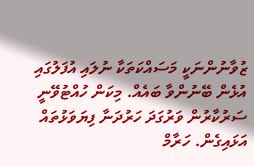ޒުވާނުންނަކީ މަސައްކަތަކާ ނުލައި އުފަލުގައި އުޅެން ބޭނުންވާ ބައެއް. މިކަން ހުއްޓުވޭނީ ސަރުކާރުން ވަރުގަދަ ހަރުދަނާ ފިޔަވަޅުތައް އަޅައިގެން. ހަރާމް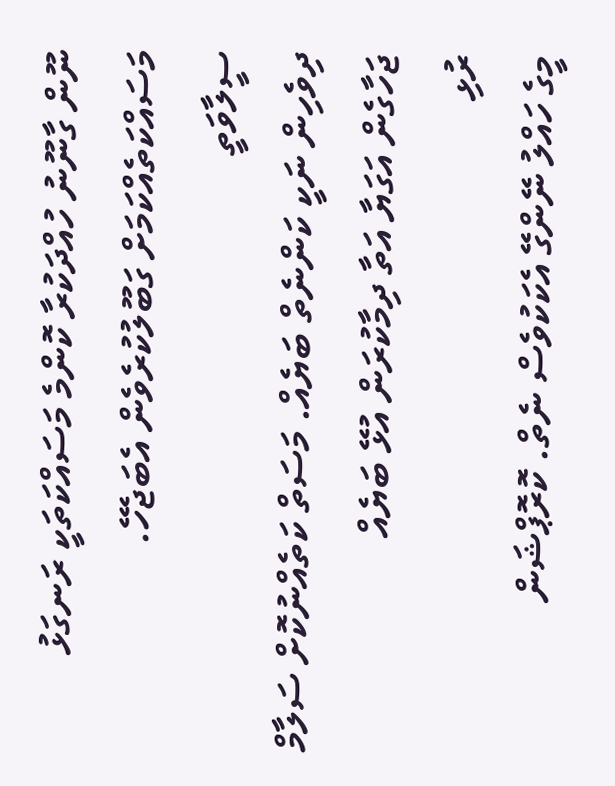ނޫން ގާނޫނު ހުއްދަކުރާ ކޮންމެ މަސައްކަތަކީ ރަނގަޅު މަސައްކަތެއްކަމަށް ގަބޫލުކުރެވެން އެބަޖެހޭ.
ސީލާވަތީ
ދިވެހިން ނަކީ ކަންނެތް ބަޔެއް. މަސަތް ކަތެއްނުކޮށް ސަލާމް ޖަހާގެން އަގަޔާ އަތާ ދިމާކުރަން އުޅޭ ބަޔެއް
ރުޅި
މީގެ ހައްލު ނޭންގޭ އެކަކުވެސް ނެތް. ކޮރޮޕްޝަން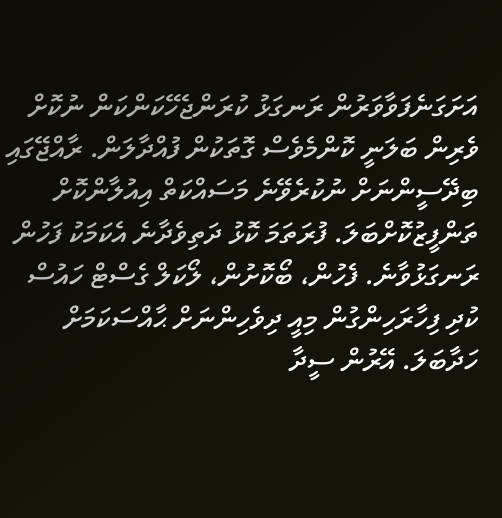އަށަގަނެފަވާވަރުން ރަނގަޅު ކުރަންޖެހޭކަންކަން ނުކޮށް ވެރިން ބަލަނީ ކޮންމެވެސް ގޮތަކުން ފުއްދާލަން. ރާއްޖޭގައި ބިދޭސީންނަށް ނުކުރެވޭނެ މަސައްކަތް އިއުލާންކޮށް ތަންފީޒުކޮށްބަލަ. ފުރަތަމަ ކޮޅު ދަތިވެދާނެ އެކަމަކު ފަހުން ރަނގަޅުވާނެ. ފެހުން، ބޯކޮށުން، ލޯކަލް ގެސްޓް ހައުސް ކުދި ފިހާރަހިންގުން މިއީ ދިވެހިންނަށް ޙާއްސަކަމަށް ހަދާބަލަ. އޭރުން ސީދާ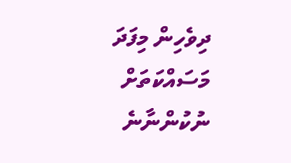ދިވެހިން މިފަދަ މަސައްކަތަށް ނުކުންނާނެ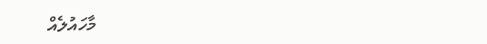މާހައުލެއް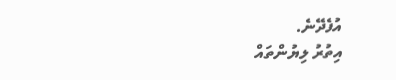އުފެދޭނެ.
އިތުރު ލިޔުންތައް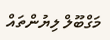މަގްބޫލް ލިޔުންތައް